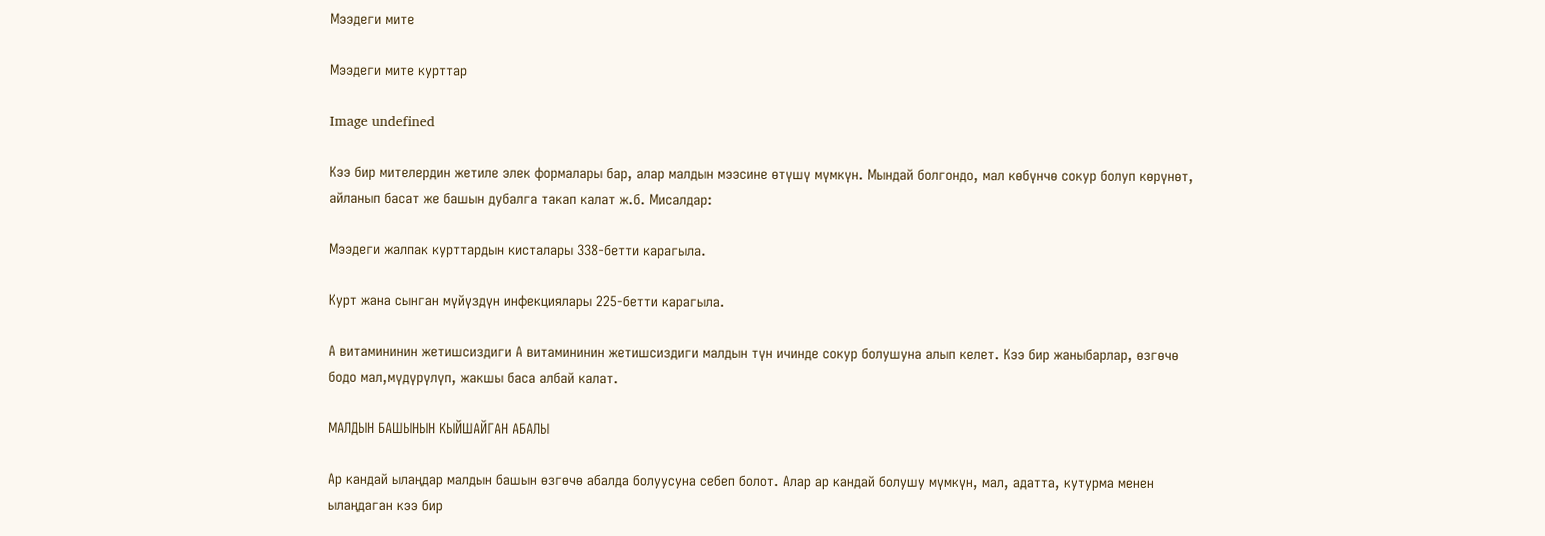Мээдеги мите

Мээдеги мите курттар

Image undefined

Кээ бир мителердин жетиле элек формалары бар, алар малдын мээсине өтүшү мүмкүн. Мындай болгондо, мал көбүнчө сокур болуп көрүнөт, айланып басат же башын дубалга такап калат ж.б. Мисалдар:

Мээдеги жалпак курттардын кисталары 338-бетти карагыла.

Курт жана сынган мүйүздүн инфекциялары 225-бетти карагыла.

А витамининин жетишсиздиги А витамининин жетишсиздиги малдын түн ичинде сокур болушуна алып келет. Кээ бир жаныбарлар, өзгөчө бодо мал,мүдүрүлүп, жакшы баса албай калат.

МАЛДЫН БАШЫНЫН КЫЙШАЙГАН АБАЛЫ

Ар кандай ылаңдар малдын башын өзгөчө абалда болуусуна себеп болот. Алар ар кандай болушу мүмкүн, мал, адатта, кутурма менен ылаңдаган кээ бир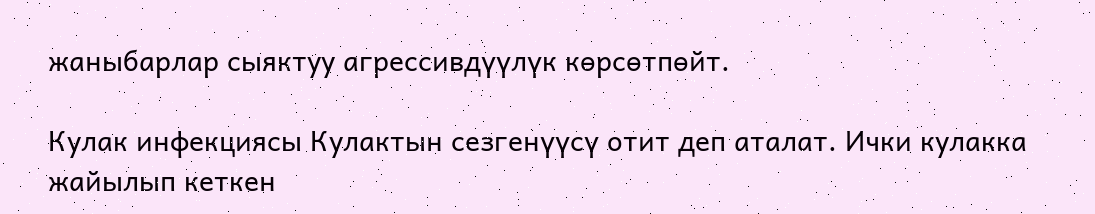жаныбарлар сыяктуу агрессивдүүлүк көрсөтпөйт.

Кулак инфекциясы Кулактын сезгенүүсү отит деп аталат. Ички кулакка жайылып кеткен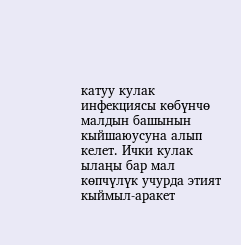катуу кулак инфекциясы көбүнчө малдын башынын кыйшаюусуна алып келет. Ички кулак ылаңы бар мал көпчүлүк учурда этият кыймыл-аракет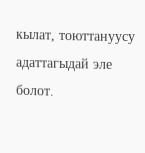кылат, тоюттануусу адаттагыдай эле болот.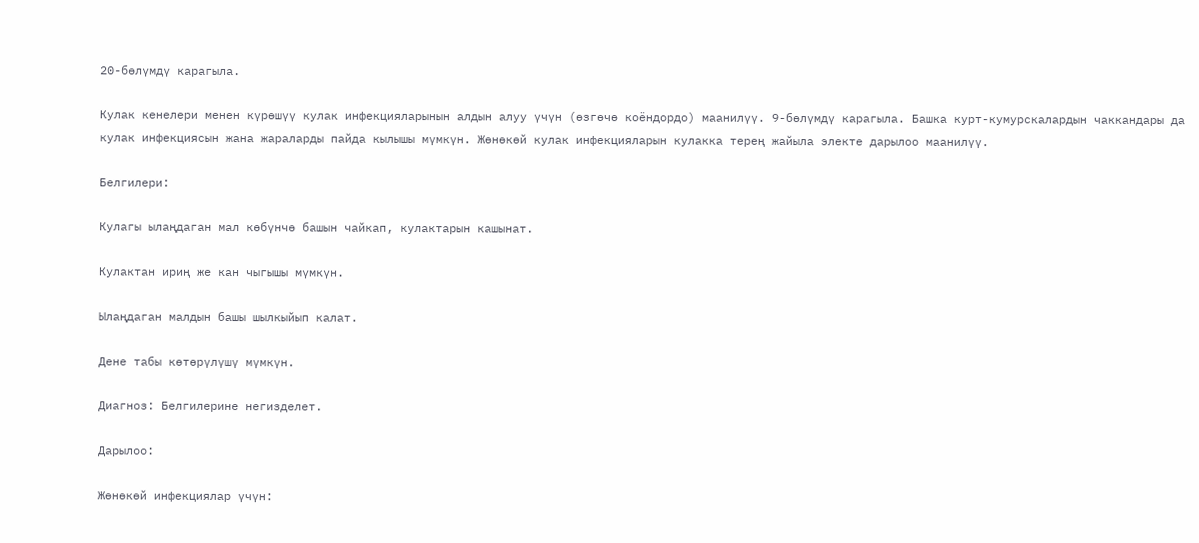20-бөлүмдү карагыла.

Кулак кенелери менен күрөшүү кулак инфекцияларынын алдын алуу үчүн (өзгөчө коёндордо) маанилүү. 9-бөлүмдү карагыла. Башка курт-кумурскалардын чаккандары да кулак инфекциясын жана жараларды пайда кылышы мүмкүн. Жөнөкөй кулак инфекцияларын кулакка терең жайыла электе дарылоо маанилүү.

Белгилери:

Кулагы ылаңдаган мал көбүнчө башын чайкап, кулактарын кашынат.

Кулактан ириң же кан чыгышы мүмкүн.

Ылаңдаган малдын башы шылкыйып калат.

Дене табы көтөрүлүшү мүмкүн.

Диагноз: Белгилерине негизделет.

Дарылоо:

Жөнөкөй инфекциялар үчүн: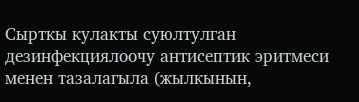Сырткы кулакты суюлтулган дезинфекциялоочу антисептик эритмеси менен тазалагыла (жылкынын,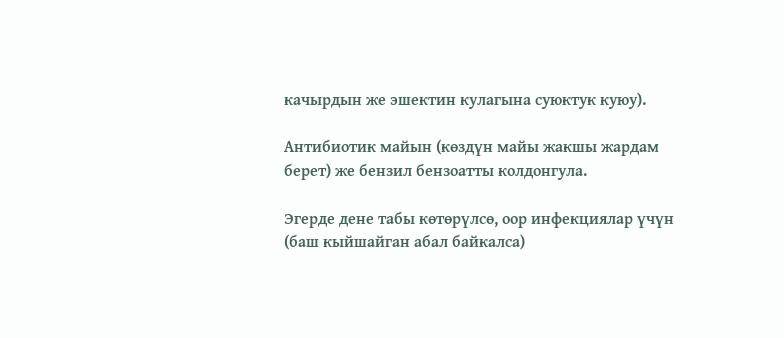качырдын же эшектин кулагына суюктук куюу).

Антибиотик майын (көздүн майы жакшы жардам берет) же бензил бензоатты колдонгула.

Эгерде дене табы көтөрүлсө, оор инфекциялар үчүн (баш кыйшайган абал байкалса)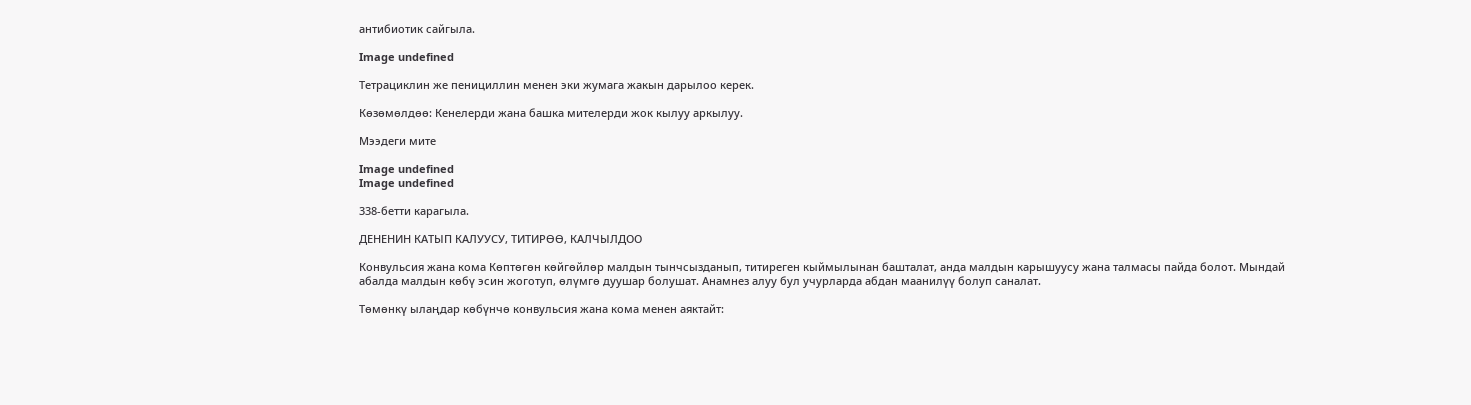антибиотик сайгыла.

Image undefined

Тетрациклин же пенициллин менен эки жумага жакын дарылоо керек.

Көзөмөлдөө: Кенелерди жана башка мителерди жок кылуу аркылуу.

Мээдеги мите

Image undefined
Image undefined

338-бетти карагыла.

ДЕНЕНИН КАТЫП КАЛУУСУ, ТИТИРӨӨ, КАЛЧЫЛДОО

Конвульсия жана кома Көптөгөн көйгөйлөр малдын тынчсызданып, титиреген кыймылынан башталат, анда малдын карышуусу жана талмасы пайда болот. Мындай абалда малдын көбү эсин жоготуп, өлүмгө дуушар болушат. Анамнез алуу бул учурларда абдан маанилүү болуп саналат.

Төмөнкү ылаңдар көбүнчө конвульсия жана кома менен аяктайт: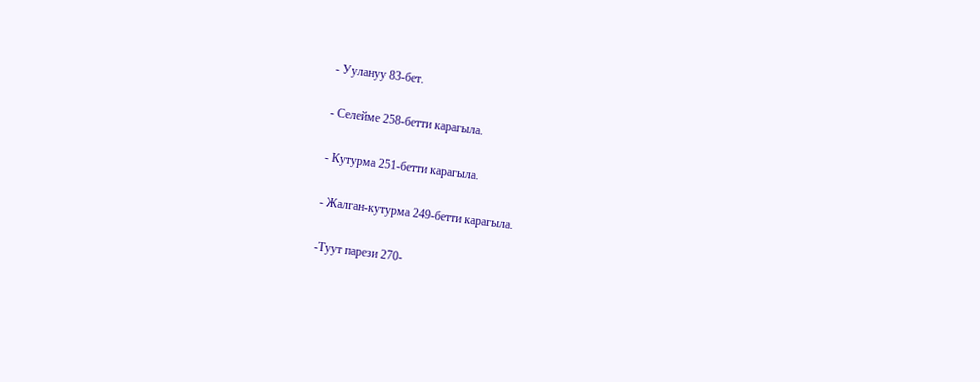- Уулануу 83-бет.

- Селейме 258-бетти карагыла.

- Кутурма 251-бетти карагыла.

- Жалган-кутурма 249-бетти карагыла.

-Туут парези 270-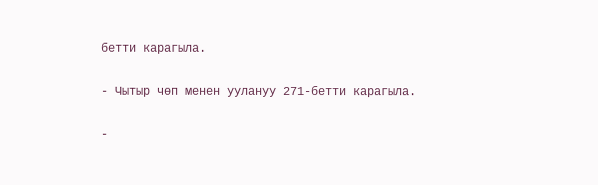бетти карагыла.

- Чытыр чөп менен уулануу 271-бетти карагыла.

-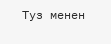Туз менен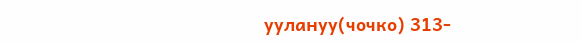уулануу(чочко) 313-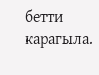бетти карагыла.